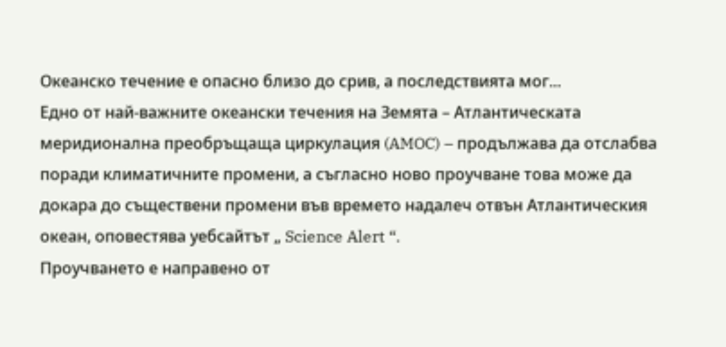Океанско течение е опасно близо до срив, а последствията мог...
Едно от най-важните океански течения на Земята – Атлантическата меридионална преобръщаща циркулация (AMOC) – продължава да отслабва поради климатичните промени, а съгласно ново проучване това може да докара до съществени промени във времето надалеч отвън Атлантическия океан, оповестява уебсайтът „ Science Alert “.
Проучването е направено от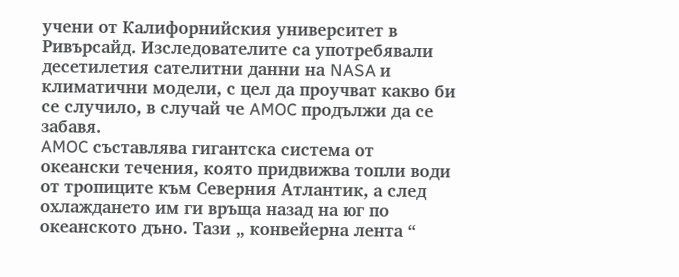учени от Калифорнийския университет в Ривърсайд. Изследователите са употребявали десетилетия сателитни данни на NASA и климатични модели, с цел да проучват какво би се случило, в случай че AMOC продължи да се забавя.
AMOC съставлява гигантска система от океански течения, която придвижва топли води от тропиците към Северния Атлантик, а след охлаждането им ги връща назад на юг по океанското дъно. Тази „ конвейерна лента “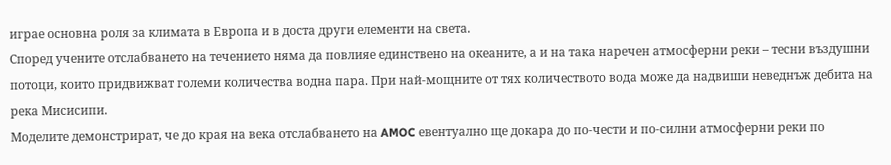играе основна роля за климата в Европа и в доста други елементи на света.
Според учените отслабването на течението няма да повлияе единствено на океаните, а и на така наречен атмосферни реки – тесни въздушни потоци, които придвижват големи количества водна пара. При най-мощните от тях количеството вода може да надвиши неведнъж дебита на река Мисисипи.
Моделите демонстрират, че до края на века отслабването на AMOC евентуално ще докара до по-чести и по-силни атмосферни реки по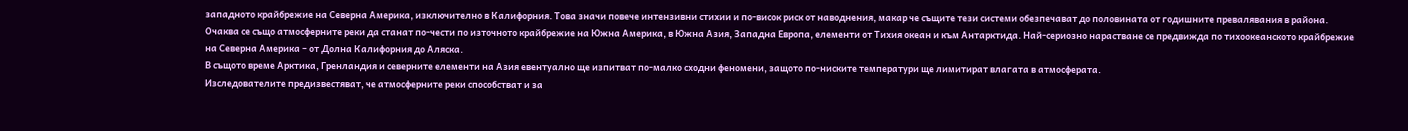западното крайбрежие на Северна Америка, изключително в Калифорния. Това значи повече интензивни стихии и по-висок риск от наводнения, макар че същите тези системи обезпечават до половината от годишните превалявания в района.
Очаква се също атмосферните реки да станат по-чести по източното крайбрежие на Южна Америка, в Южна Азия, Западна Европа, елементи от Тихия океан и към Антарктида. Най-сериозно нарастване се предвижда по тихоокеанското крайбрежие на Северна Америка – от Долна Калифорния до Аляска.
В същото време Арктика, Гренландия и северните елементи на Азия евентуално ще изпитват по-малко сходни феномени, защото по-ниските температури ще лимитират влагата в атмосферата.
Изследователите предизвестяват, че атмосферните реки способстват и за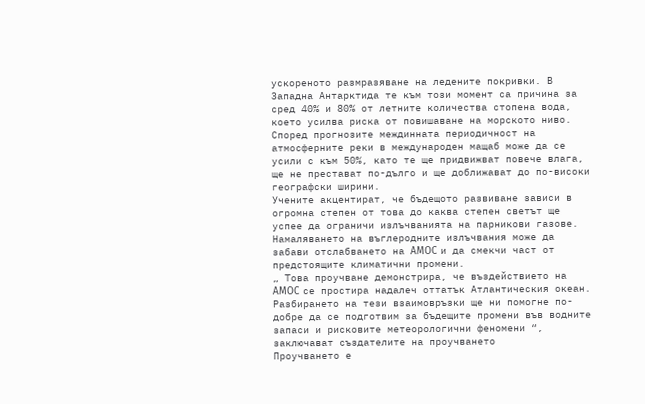ускореното размразяване на ледените покривки. В Западна Антарктида те към този момент са причина за сред 40% и 80% от летните количества стопена вода, което усилва риска от повишаване на морското ниво.
Според прогнозите междинната периодичност на атмосферните реки в международен мащаб може да се усили с към 50%, като те ще придвижват повече влага, ще не престават по-дълго и ще доближават до по-високи географски ширини.
Учените акцентират, че бъдещото развиване зависи в огромна степен от това до каква степен светът ще успее да ограничи излъчванията на парникови газове. Намаляването на въглеродните излъчвания може да забави отслабването на AMOC и да смекчи част от предстоящите климатични промени.
„ Това проучване демонстрира, че въздействието на AMOC се простира надалеч оттатък Атлантическия океан. Разбирането на тези взаимовръзки ще ни помогне по-добре да се подготвим за бъдещите промени във водните запаси и рисковите метеорологични феномени “, заключават създателите на проучването
Проучването е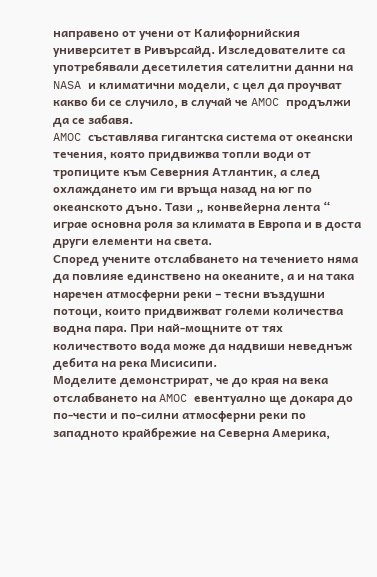направено от учени от Калифорнийския университет в Ривърсайд. Изследователите са употребявали десетилетия сателитни данни на NASA и климатични модели, с цел да проучват какво би се случило, в случай че AMOC продължи да се забавя.
AMOC съставлява гигантска система от океански течения, която придвижва топли води от тропиците към Северния Атлантик, а след охлаждането им ги връща назад на юг по океанското дъно. Тази „ конвейерна лента “ играе основна роля за климата в Европа и в доста други елементи на света.
Според учените отслабването на течението няма да повлияе единствено на океаните, а и на така наречен атмосферни реки – тесни въздушни потоци, които придвижват големи количества водна пара. При най-мощните от тях количеството вода може да надвиши неведнъж дебита на река Мисисипи.
Моделите демонстрират, че до края на века отслабването на AMOC евентуално ще докара до по-чести и по-силни атмосферни реки по западното крайбрежие на Северна Америка,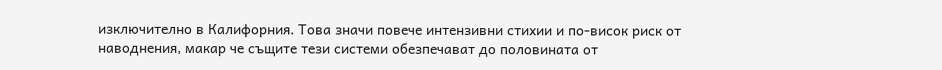изключително в Калифорния. Това значи повече интензивни стихии и по-висок риск от наводнения, макар че същите тези системи обезпечават до половината от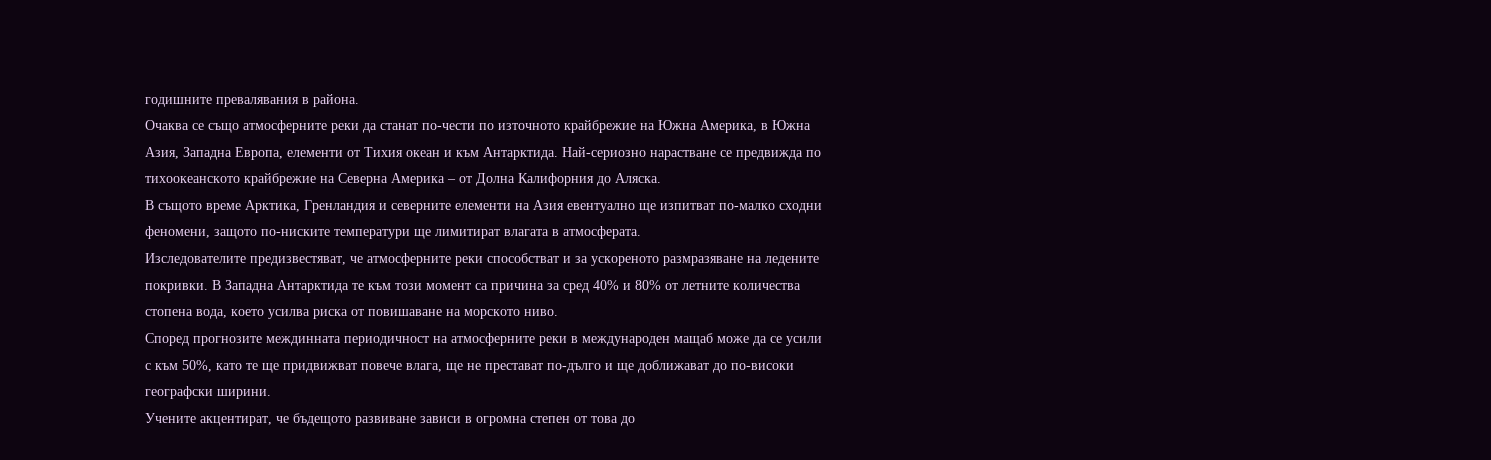годишните превалявания в района.
Очаква се също атмосферните реки да станат по-чести по източното крайбрежие на Южна Америка, в Южна Азия, Западна Европа, елементи от Тихия океан и към Антарктида. Най-сериозно нарастване се предвижда по тихоокеанското крайбрежие на Северна Америка – от Долна Калифорния до Аляска.
В същото време Арктика, Гренландия и северните елементи на Азия евентуално ще изпитват по-малко сходни феномени, защото по-ниските температури ще лимитират влагата в атмосферата.
Изследователите предизвестяват, че атмосферните реки способстват и за ускореното размразяване на ледените покривки. В Западна Антарктида те към този момент са причина за сред 40% и 80% от летните количества стопена вода, което усилва риска от повишаване на морското ниво.
Според прогнозите междинната периодичност на атмосферните реки в международен мащаб може да се усили с към 50%, като те ще придвижват повече влага, ще не престават по-дълго и ще доближават до по-високи географски ширини.
Учените акцентират, че бъдещото развиване зависи в огромна степен от това до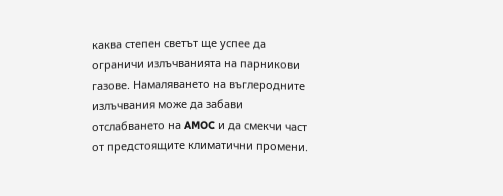каква степен светът ще успее да ограничи излъчванията на парникови газове. Намаляването на въглеродните излъчвания може да забави отслабването на AMOC и да смекчи част от предстоящите климатични промени.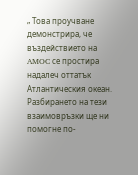„ Това проучване демонстрира, че въздействието на AMOC се простира надалеч оттатък Атлантическия океан. Разбирането на тези взаимовръзки ще ни помогне по-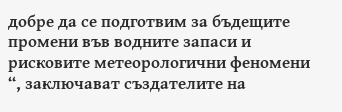добре да се подготвим за бъдещите промени във водните запаси и рисковите метеорологични феномени “, заключават създателите на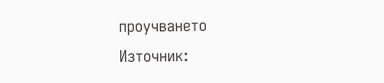проучването
Източник: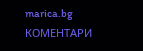marica.bg
КОМЕНТАРИ